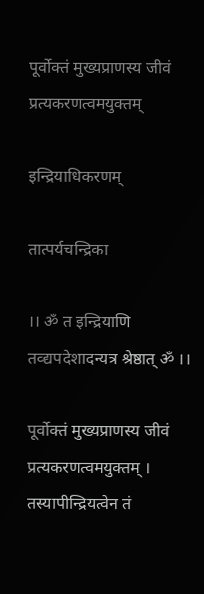पूर्वोक्तं मुख्यप्राणस्य जीवं प्रत्यकरणत्वमयुक्तम्

इन्द्रियाधिकरणम्

तात्पर्यचन्द्रिका

।। ॐ त इन्द्रियाणि तव्द्यपदेशादन्यत्र श्रेष्ठात् ॐ ।।

पूर्वोक्तं मुख्यप्राणस्य जीवं प्रत्यकरणत्वमयुक्तम् । तस्यापीन्द्रियत्वेन तं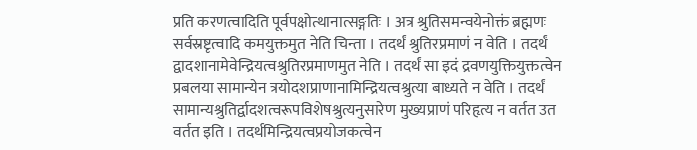प्रति करणत्वादिति पूर्वपक्षोत्थानात्सङ्गतिः । अत्र श्रुतिसमन्वयेनोक्तं ब्रह्मणः सर्वस्रष्टृत्वादि कमयुक्तमुत नेति चिन्ता । तदर्थं श्रुतिरप्रमाणं न वेति । तदर्थं द्वादशानामेवेन्द्रियत्वश्रुतिरप्रमाणमुत नेति । तदर्थं सा इदं द्रवणयुक्तियुक्तत्वेन प्रबलया सामान्येन त्रयोदशप्राणानामिन्द्रियत्वश्रुत्या बाध्यते न वेति । तदर्थं सामान्यश्रुतिर्द्वादशत्वरूपविशेषश्रुत्यनुसारेण मुख्यप्राणं परिहृत्य न वर्तत उत वर्तत इति । तदर्थमिन्द्रियत्वप्रयोजकत्वेन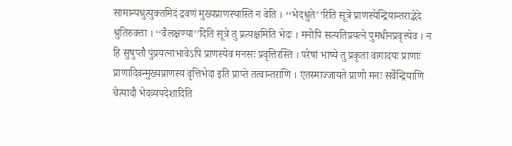सामान्यश्रुत्युक्तमिदं द्रवणं मुख्यप्राणस्यास्ति न वेति । ‘‘भेदश्रुते’’रिति सूत्रे प्राणस्येन्द्रियान्तराद्भेदे श्रुतिरुक्ता । ‘‘वैलक्षण्या’’दिति सूत्रे तु प्रत्यक्षमिति भेदः । मनोपि सत्यतिप्रयत्ने पुमधीनप्रवृत्त्येव । न हि सुषुप्तौ पुंप्रयत्नाभावेऽपि प्राणस्येव मनसः प्रवृत्तिरस्ति । परेषां भाष्ये तु प्रकृता वागादयः प्राणाः प्राणादिवन्मुख्यप्राणस्य वृत्तिभेदा इति प्राप्ते तत्वान्तराणि । एतस्माज्जायते प्राणो मनः सर्वेन्द्रियाणि चेत्यादौ भेदव्यपदेशादिति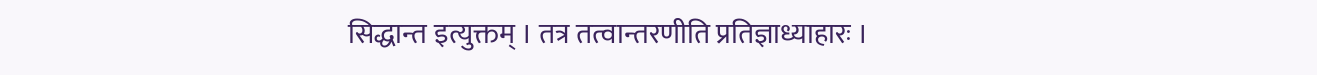सिद्धान्त इत्युक्तम् । तत्र तत्वान्तरणीति प्रतिज्ञाध्याहारः ।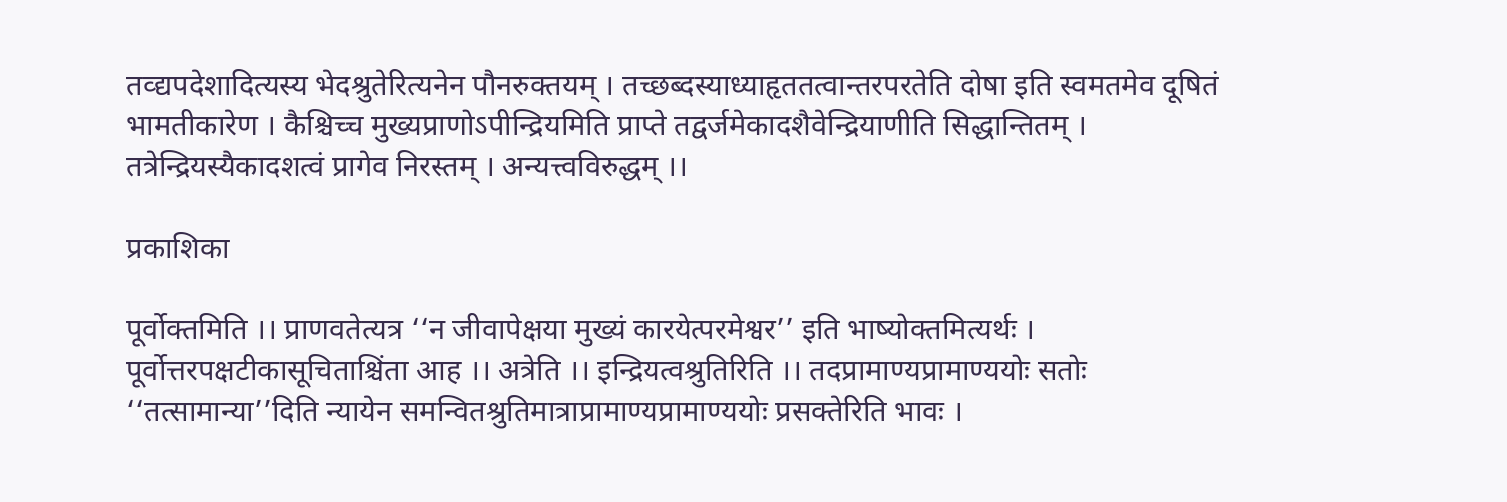तव्द्यपदेशादित्यस्य भेदश्रुतेरित्यनेन पौनरुक्तयम् । तच्छब्दस्याध्याहृततत्वान्तरपरतेति दोषा इति स्वमतमेव दूषितं भामतीकारेण । कैश्चिच्च मुख्यप्राणोऽपीन्द्रियमिति प्राप्ते तद्वर्जमेकादशैवेन्द्रियाणीति सिद्धान्तितम् । तत्रेन्द्रियस्यैकादशत्वं प्रागेव निरस्तम् । अन्यत्त्वविरुद्धम् ।।

प्रकाशिका

पूर्वोक्तमिति ।। प्राणवतेत्यत्र ‘‘न जीवापेक्षया मुख्यं कारयेत्परमेश्वर’’ इति भाष्योक्तमित्यर्थः । पूर्वोत्तरपक्षटीकासूचिताश्चिंता आह ।। अत्रेति ।। इन्द्रियत्वश्रुतिरिति ।। तदप्रामाण्यप्रामाण्ययोः सतोः ‘‘तत्सामान्या’’दिति न्यायेन समन्वितश्रुतिमात्राप्रामाण्यप्रामाण्ययोः प्रसक्तेरिति भावः ।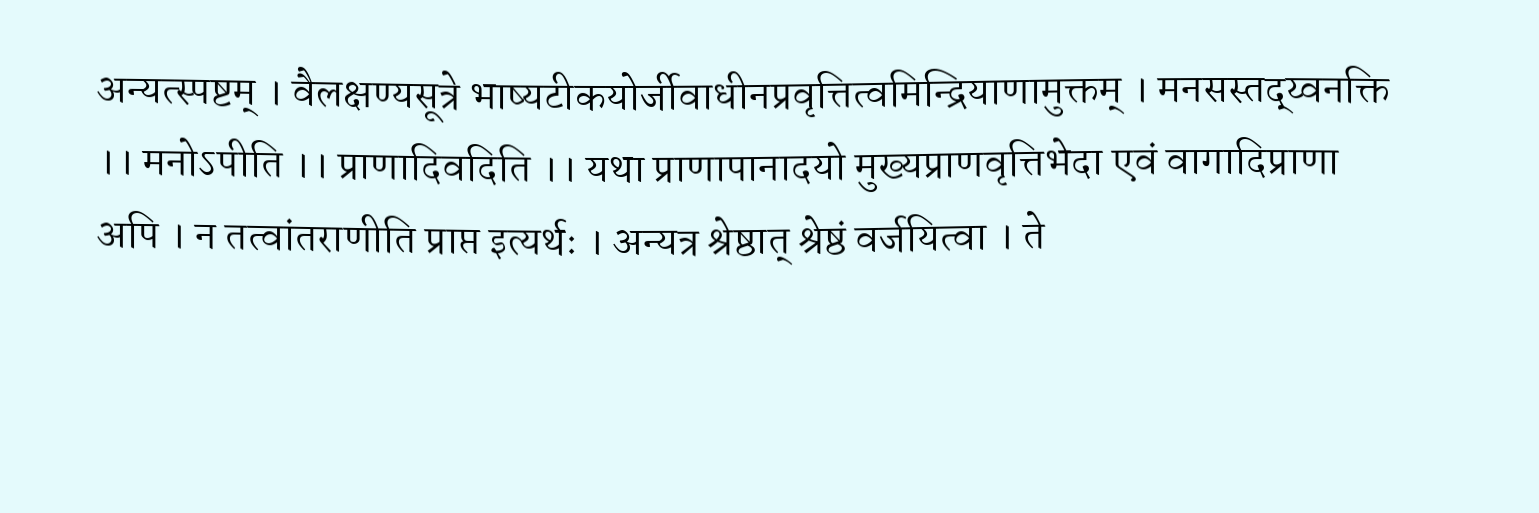अन्यत्स्पष्टम् । वैलक्षण्यसूत्रे भाष्यटीकयोर्जीवाधीनप्रवृत्तित्वमिन्द्रियाणामुक्तम् । मनसस्तद्य्वनक्ति ।। मनोऽपीति ।। प्राणादिवदिति ।। यथा प्राणापानादयो मुख्यप्राणवृत्तिभेदा एवं वागादिप्राणा अपि । न तत्वांतराणीति प्राप्त इत्यर्थः । अन्यत्र श्रेष्ठात् श्रेष्ठं वर्जयित्वा । ते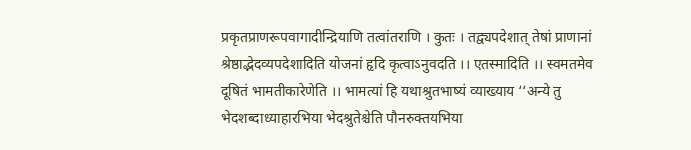प्रकृतप्राणरूपवागादीन्द्रियाणि तत्वांतराणि । कुतः । तद्व्यपदेशात् तेषां प्राणानां श्रेष्ठाद्भेदव्यपदेशादिति योजनां हृदि कृत्वाऽनुवदति ।। एतस्मादिति ।। स्वमतमेव दूषितं भामतीकारेणेति ।। भामत्यां हि यथाश्रुतभाष्यं व्याख्याय ‘‘अन्ये तु भेदशब्दाध्याहारभिया भेदश्रुतेश्चेति पौनरुक्तयभिया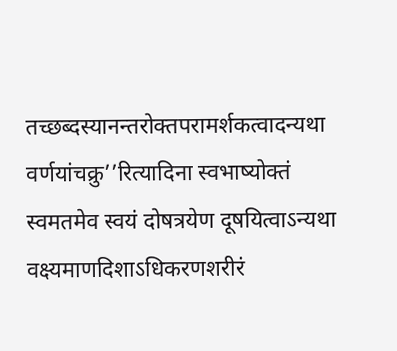तच्छब्दस्यानन्तरोक्तपरामर्शकत्वादन्यथा वर्णयांचक्रु’’रित्यादिना स्वभाष्योक्तं स्वमतमेव स्वयं दोषत्रयेण दूषयित्वाऽन्यथा वक्ष्यमाणदिशाऽधिकरणशरीरं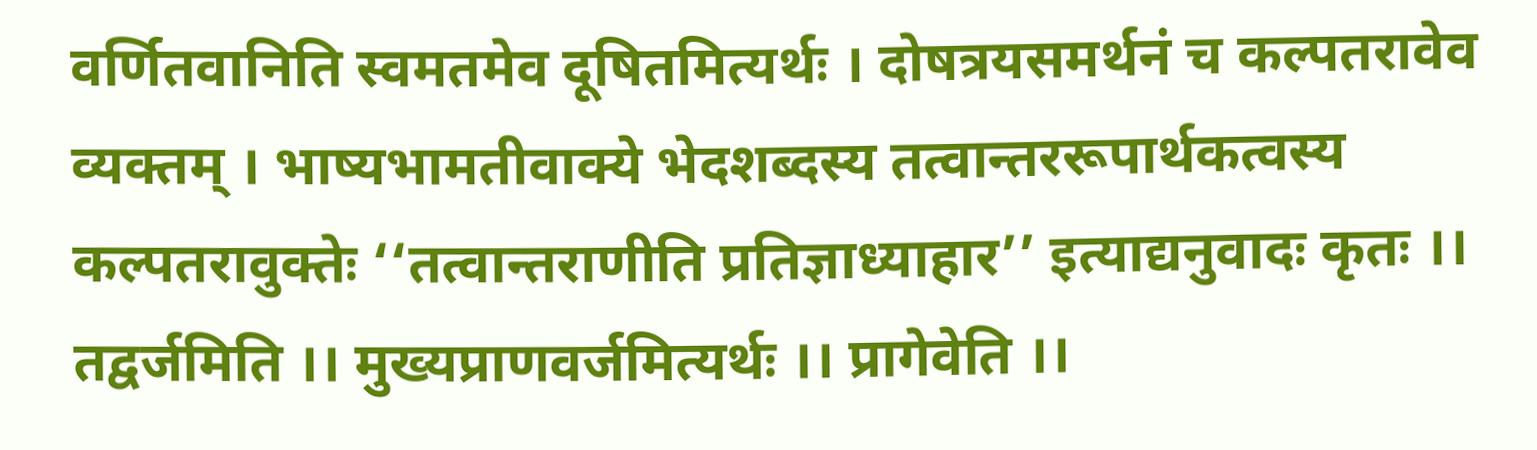वर्णितवानिति स्वमतमेव दूषितमित्यर्थः । दोषत्रयसमर्थनं च कल्पतरावेव व्यक्तम् । भाष्यभामतीवाक्ये भेदशब्दस्य तत्वान्तररूपार्थकत्वस्य कल्पतरावुक्तेः ‘‘तत्वान्तराणीति प्रतिज्ञाध्याहार’’ इत्याद्यनुवादः कृतः ।। तद्वर्जमिति ।। मुख्यप्राणवर्जमित्यर्थः ।। प्रागेवेति ।।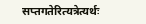सप्तगतेरित्यत्रेत्यर्थः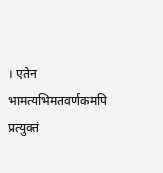। एतेन भामत्यभिमतवर्णकमपि प्रत्युक्तं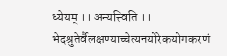ध्येयम् ।। अन्यत्त्विति ।। भेदश्रुतेर्वैलक्षण्याच्चेत्यनयोरेकयोगकरणं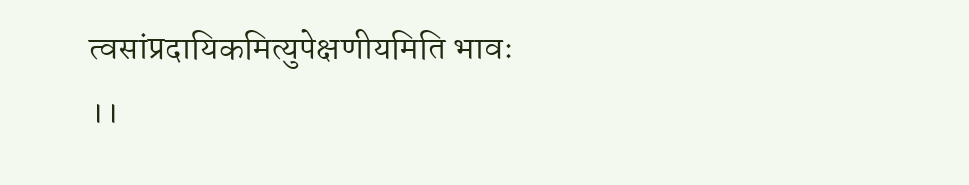त्वसांप्रदायिकमित्युपेक्षणीयमिति भावः ।।